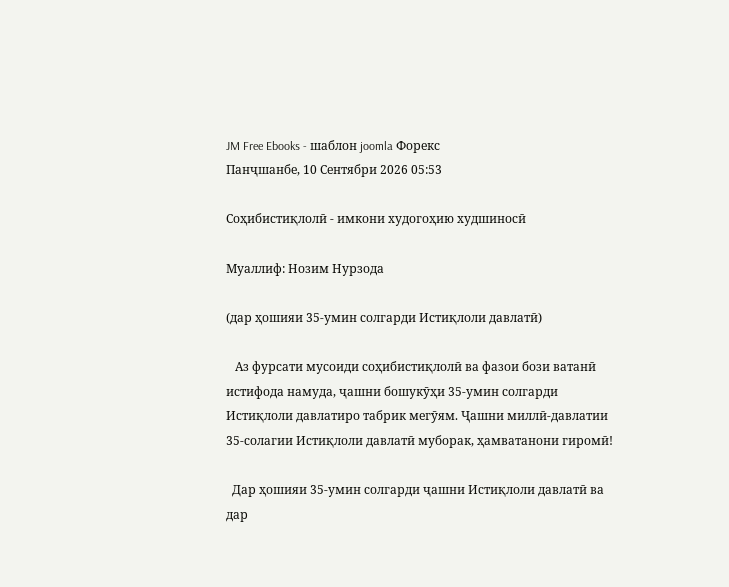JM Free Ebooks - шаблон joomla Форекс
Панҷшанбе, 10 Сентябри 2026 05:53

Соҳибистиқлолӣ - имкони худогоҳию худшиносӣ

Муаллиф: Нозим Нурзода

(дар ҳошияи 35-умин солгарди Истиқлоли давлатӣ)

   Аз фурсати мусоиди соҳибистиқлолӣ ва фазои бози ватанӣ истифода намуда, ҷашни бошукӯҳи 35-умин солгарди Истиқлоли давлатиро табрик мегӯям. Ҷашни миллӣ-давлатии 35-солагии Истиқлоли давлатӣ муборак, ҳамватанони гиромӣ!

  Дар ҳошияи 35-умин солгарди ҷашни Истиқлоли давлатӣ ва дар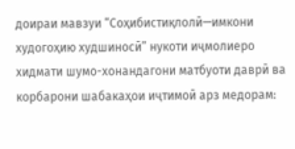доираи мавзуи “Соҳибистиқлолӣ—имкони худогоҳию худшиносӣ” нукоти иҷмолиеро хидмати шумо-хонандагони матбуоти даврӣ ва  корбарони шабакаҳои иҷтимоӣ арз медорам: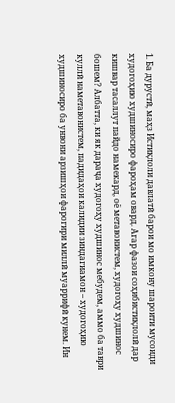1. Ба дурустӣ, маҳз Истиқлоли давлатӣ барои мо имкону шароити мусоиди худогоҳию худшиносиро фароҳам овард. Агар фазои соҳибистиқлолӣ дар кишвар тасаллут пайдо намекард, оё метавонистем, худогоҳу худшинос бошем? Албатта, ки як дараҷа худогоҳу худшинос мебудем, аммо ба таври куллӣ наметавонистем, падидаҳои калидии зиндагиамон – худогоҳию худшиносиро ба унвони арзишҳои фарогири миллӣ муаррифӣ кунем. Ин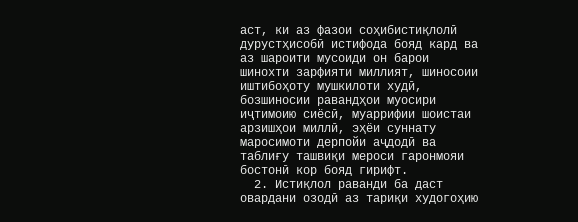аст, ки аз фазои соҳибистиқлолӣ дурустҳисобӣ истифода бояд кард ва аз шароити мусоиди он барои шинохти зарфияти миллият, шиносоии иштибоҳоту мушкилоти худӣ, бозшиносии равандҳои муосири иҷтимоию сиёсӣ, муаррифии шоистаи арзишҳои миллӣ, эҳёи суннату маросимоти дерпойи аҷдодӣ ва таблиғу ташвиқи мероси гаронмояи бостонӣ кор бояд гирифт.
  2. Истиқлол раванди ба даст овардани озодӣ аз тариқи худогоҳию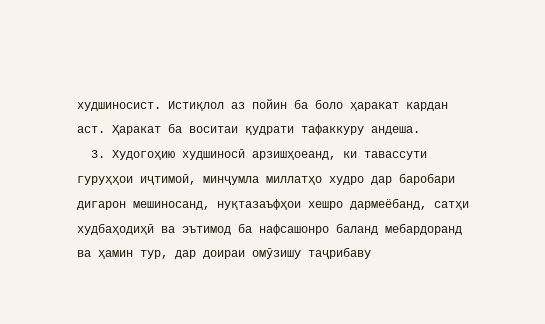худшиносист. Истиқлол аз пойин ба боло ҳаракат кардан аст. Ҳаракат ба воситаи қудрати тафаккуру андеша.
  3. Худогоҳию худшиносӣ арзишҳоеанд, ки тавассути гуруҳҳои иҷтимоӣ, минҷумла миллатҳо худро дар баробари дигарон мешиносанд, нуқтазаъфҳои хешро дармеёбанд, сатҳи худбаҳодиҳӣ ва эътимод ба нафсашонро баланд мебардоранд ва ҳамин тур, дар доираи омӯзишу таҷрибаву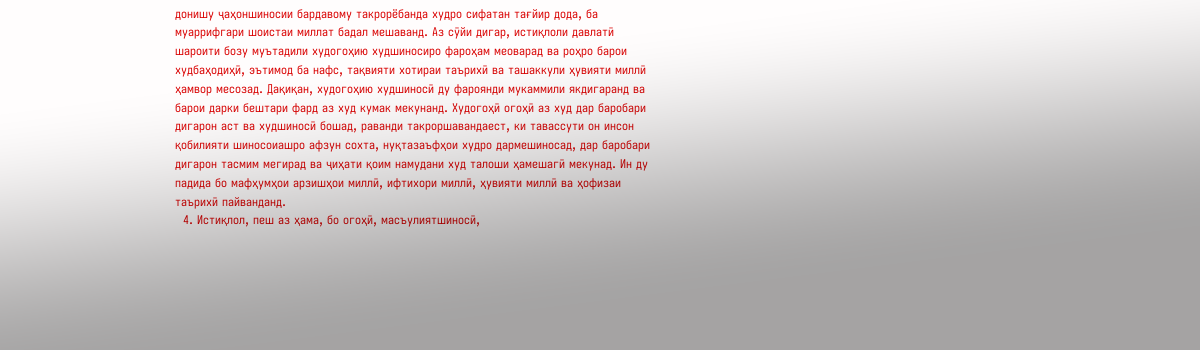донишу ҷаҳоншиносии бардавому такрорёбанда худро сифатан тағйир дода, ба муаррифгари шоистаи миллат бадал мешаванд. Аз сӯйи дигар, истиқлоли давлатӣ шароити бозу муътадили худогоҳию худшиносиро фароҳам меоварад ва роҳро барои худбаҳодиҳӣ, эътимод ба нафс, тақвияти хотираи таърихӣ ва ташаккули ҳувияти миллӣ ҳамвор месозад. Дақиқан, худогоҳию худшиносӣ ду фароянди мукаммили якдигаранд ва барои дарки бештари фард аз худ кумак мекунанд. Худогоҳӣ огоҳӣ аз худ дар баробари дигарон аст ва худшиносӣ бошад, раванди такроршавандаест, ки тавассути он инсон қобилияти шиносоиашро афзун сохта, нуқтазаъфҳои худро дармешиносад, дар баробари дигарон тасмим мегирад ва ҷиҳати қоим намудани худ талоши ҳамешагӣ мекунад. Ин ду падида бо мафҳумҳои арзишҳои миллӣ, ифтихори миллӣ, ҳувияти миллӣ ва ҳофизаи таърихӣ пайванданд.
  4. Истиқлол, пеш аз ҳама, бо огоҳӣ, масъулиятшиносӣ,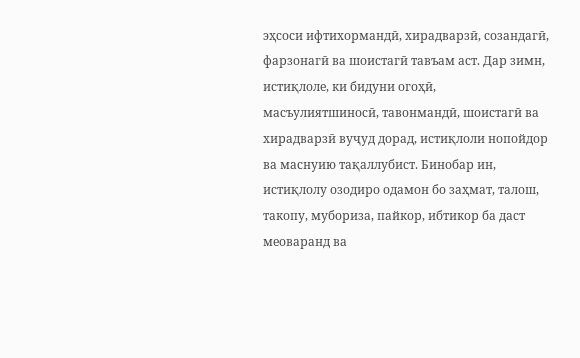эҳсоси ифтихормандӣ, хирадварзӣ, созандагӣ, фарзонагӣ ва шоистагӣ тавъам аст. Дар зимн, истиқлоле, ки бидуни огоҳӣ, масъулиятшиносӣ, тавонмандӣ, шоистагӣ ва хирадварзӣ вуҷуд дорад, истиқлоли нопойдор ва маснуию тақаллубист. Бинобар ин, истиқлолу озодиро одамон бо заҳмат, талош, такопу, мубориза, пайкор, ибтикор ба даст меоваранд ва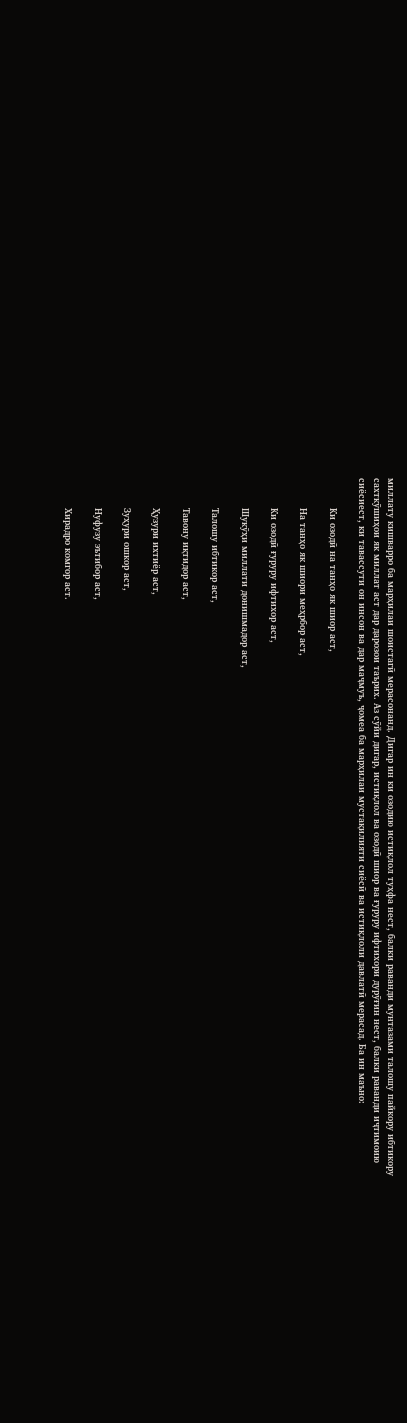миллату кишварро ба марҳилаи шоистагӣ мерасонанд. Дигар ин ки озодию истиқлол туҳфа нест, балки раванди мунтазами талошу пайкору ибтикору сахткӯшиҳои як миллат аст дар дарозои таърих. Аз сӯйи дигар, истиқлол ва озодӣ шиор ва ғуруру ифтихори дурӯғин нест, балки раванди иҷтимоию сиёсиест, ки тавассути он инсон ва дар маҷмуъ, ҷомеа ба марҳилаи мустақилияти сиёсӣ ва истиқлоли давлатӣ мерасад. Ба ин маъно:

          Ки озодӣ на танҳо як шиор аст,

          На танҳо як шиори меҳрбор аст,

          Ки озодӣ ғуруру ифтихор аст,

          Шукӯҳи миллати донишмадор аст,

          Талошу ибтикор аст,

          Тавону иқтидор аст,

          Ҳузури ихтиёр аст,

          Зуҳури ошкор аст,

          Нуфузу эътибор аст,

          Хирадро комгор аст.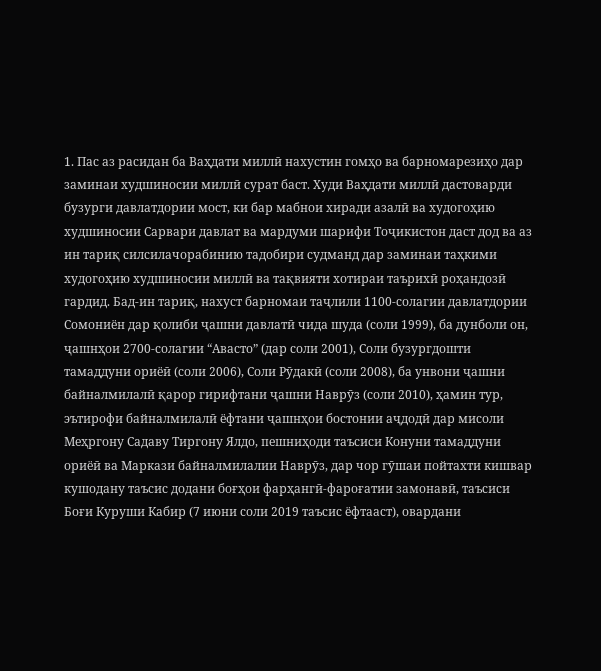1. Пас аз расидан ба Ваҳдати миллӣ нахустин гомҳо ва барномарезиҳо дар заминаи худшиносии миллӣ сурат баст. Худи Ваҳдати миллӣ дастоварди бузурги давлатдории мост, ки бар мабнои хиради азалӣ ва худогоҳию худшиносии Сарвари давлат ва мардуми шарифи Тоҷикистон даст дод ва аз ин тариқ силсилачорабинию тадобири судманд дар заминаи таҳкими худогоҳию худшиносии миллӣ ва тақвияти хотираи таърихӣ роҳандозӣ гардид. Бад-ин тариқ, нахуст барномаи таҷлили 1100-солагии давлатдории Сомониён дар қолиби ҷашни давлатӣ чида шуда (соли 1999), ба дунболи он, ҷашнҳои 2700-солагии “Авасто” (дар соли 2001), Соли бузургдошти тамаддуни ориёӣ (соли 2006), Соли Рӯдакӣ (соли 2008), ба унвони ҷашни байналмилалӣ қарор гирифтани ҷашни Наврӯз (соли 2010), ҳамин тур, эътирофи байналмилалӣ ёфтани ҷашнҳои бостонии аҷдодӣ дар мисоли Меҳргону Садаву Тиргону Ялдо, пешниҳоди таъсиси Конуни тамаддуни ориёӣ ва Маркази байналмилалии Наврӯз, дар чор гӯшаи пойтахти кишвар кушодану таъсис додани боғҳои фарҳангӣ-фароғатии замонавӣ, таъсиси Боғи Куруши Кабир (7 июни соли 2019 таъсис ёфтааст), овардани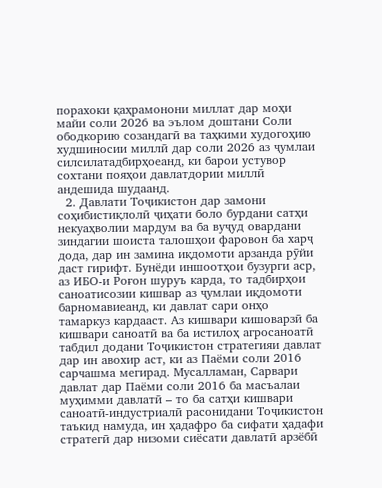порахоки қаҳрамонони миллат дар моҳи майи соли 2026 ва эълом доштани Соли ободкорию созандагӣ ва таҳкими худогоҳию худшиносии миллӣ дар соли 2026 аз ҷумлаи  силсилатадбирҳоеанд, ки барои устувор сохтани пояҳои давлатдории миллӣ андешида шудаанд.
  2. Давлати Тоҷикистон дар замони соҳибистиқлолӣ ҷиҳати боло бурдани сатҳи некуаҳволии мардум ва ба вуҷуд овардани зиндагии шоиста талошҳои фаровон ба харҷ дода, дар ин замина иқдомоти арзанда рӯйи даст гирифт. Бунёди иншоотҳои бузурги аср, аз ИБО-и Роғон шуруъ карда, то тадбирҳои саноатисозии кишвар аз ҷумлаи иқдомоти барномавиеанд, ки давлат сари онҳо тамаркуз кардааст. Аз кишвари кишоварзӣ ба кишвари саноатӣ ва ба истилоҳ агросаноатӣ табдил додани Тоҷикистон стратегияи давлат дар ин авохир аст, ки аз Паёми соли 2016 сарчашма мегирад. Мусалламан, Сарвари давлат дар Паёми соли 2016 ба масъалаи муҳимми давлатӣ – то ба сатҳи кишвари саноатӣ-индустриалӣ расонидани Тоҷикистон таъкид намуда, ин ҳадафро ба сифати ҳадафи стратегӣ дар низоми сиёсати давлатӣ арзёбӣ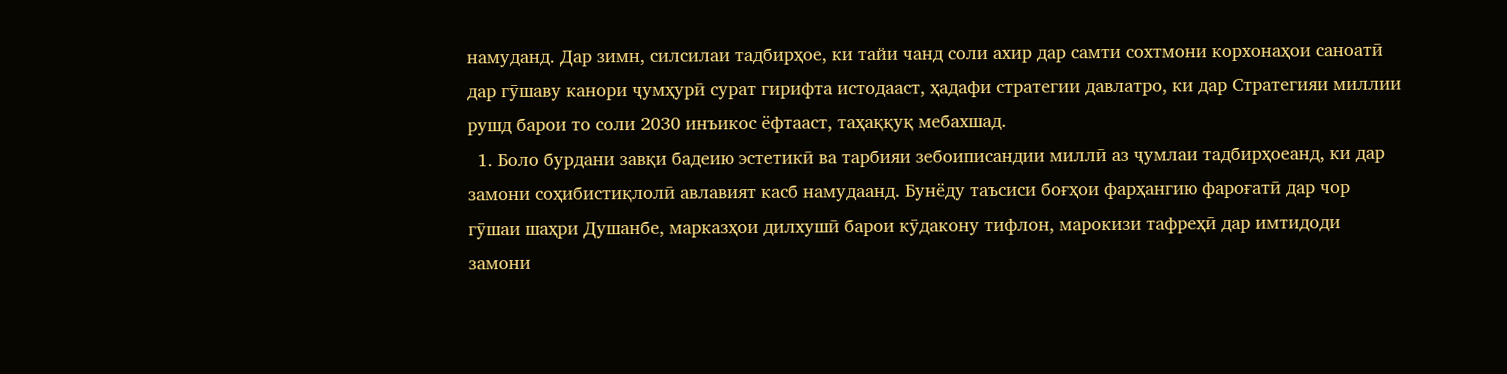намуданд. Дар зимн, силсилаи тадбирҳое, ки тайи чанд соли ахир дар самти сохтмони корхонаҳои саноатӣ дар гӯшаву канори ҷумҳурӣ сурат гирифта истодааст, ҳадафи стратегии давлатро, ки дар Стратегияи миллии рушд барои то соли 2030 инъикос ёфтааст, таҳаққуқ мебахшад.
  1. Боло бурдани завқи бадеию эстетикӣ ва тарбияи зебоиписандии миллӣ аз ҷумлаи тадбирҳоеанд, ки дар замони соҳибистиқлолӣ авлавият касб намудаанд. Бунёду таъсиси боғҳои фарҳангию фароғатӣ дар чор гӯшаи шаҳри Душанбе, марказҳои дилхушӣ барои кӯдакону тифлон, марокизи тафреҳӣ дар имтидоди замони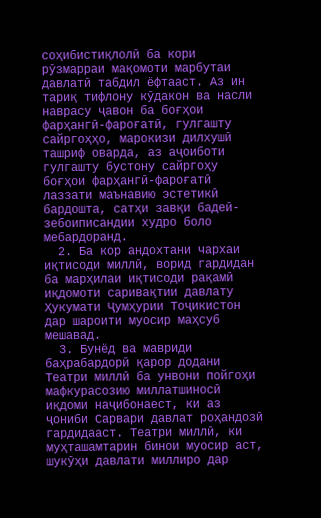соҳибистиқлолӣ ба кори рӯзмарраи мақомоти марбутаи давлатӣ табдил ёфтааст. Аз ин тариқ тифлону кӯдакон ва насли наврасу ҷавон ба боғҳои фарҳангӣ-фароғатӣ, гулгашту сайргоҳҳо, марокизи дилхушӣ ташриф оварда, аз аҷоиботи гулгашту бустону сайргоҳу боғҳои фарҳангӣ-фароғатӣ лаззати маънавию эстетикӣ бардошта, сатҳи завқи бадеӣ-зебоиписандии худро боло мебардоранд.
  2. Ба кор андохтани чархаи иқтисоди миллӣ, ворид гардидан ба марҳилаи иқтисоди рақамӣ иқдомоти саривақтии давлату Ҳукумати Ҷумҳурии Тоҷикистон дар шароити муосир маҳсуб мешавад.
  3. Бунёд ва мавриди баҳрабардорӣ қарор додани Театри миллӣ ба унвони пойгоҳи мафкурасозию миллатшиносӣ иқдоми наҷибонаест, ки аз ҷониби Сарвари давлат роҳандозӣ гардидааст. Театри миллӣ, ки муҳташамтарин бинои муосир аст, шукӯҳи давлати миллиро дар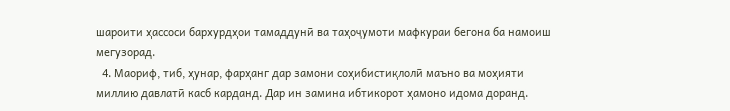шароити ҳассоси бархурдҳои тамаддунӣ ва таҳоҷумоти мафкураи бегона ба намоиш мегузорад.
  4. Маориф, тиб, ҳунар, фарҳанг дар замони соҳибистиқлолӣ маъно ва моҳияти миллию давлатӣ касб карданд. Дар ин замина ибтикорот ҳамоно идома доранд.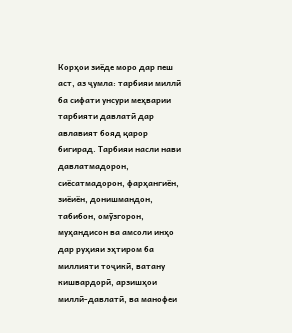Корҳои зиёде моро дар пеш аст, аз ҷумла: тарбияи миллӣ ба сифати унсури меҳварии тарбияти давлатӣ дар авлавият бояд қарор бигирад. Тарбияи насли нави давлатмадорон, сиёсатмадорон, фарҳангиён, зиёиён, донишмандон, табибон, омӯзгорон, муҳандисон ва амсоли инҳо дар руҳияи эҳтиром ба миллияти тоҷикӣ, ватану кишвардорӣ, арзишҳои миллӣ-давлатӣ, ва манофеи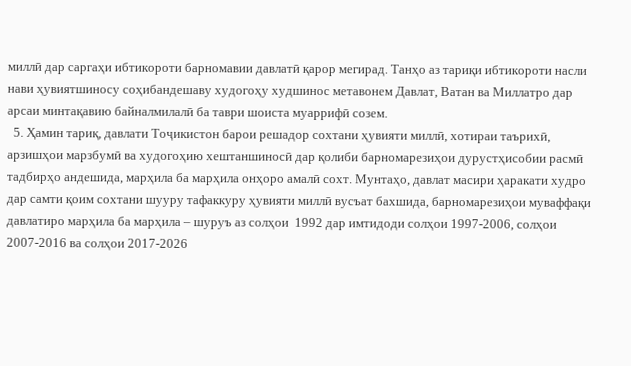миллӣ дар саргаҳи ибтикороти барномавии давлатӣ қарор мегирад. Танҳо аз тариқи ибтикороти насли нави ҳувиятшиносу соҳибандешаву худогоҳу худшинос метавонем Давлат, Ватан ва Миллатро дар арсаи минтақавию байналмилалӣ ба таври шоиста муаррифӣ созем.
  5. Ҳамин тариқ, давлати Тоҷикистон барои решадор сохтани ҳувияти миллӣ, хотираи таърихӣ, арзишҳои марзбумӣ ва худогоҳию хештаншиносӣ дар қолиби барномарезиҳои дурустҳисобии расмӣ тадбирҳо андешида, марҳила ба марҳила онҳоро амалӣ сохт. Мунтаҳо, давлат масири ҳаракати худро дар самти қоим сохтани шууру тафаккуру ҳувияти миллӣ вусъат бахшида, барномарезиҳои муваффақи давлатиро марҳила ба марҳила – шуруъ аз солҳои  1992 дар имтидоди солҳои 1997-2006, солҳои 2007-2016 ва солҳои 2017-2026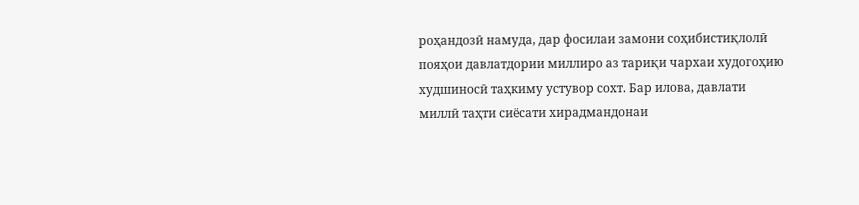роҳандозӣ намуда, дар фосилаи замони соҳибистиқлолӣ пояҳои давлатдории миллиро аз тариқи чархаи худогоҳию худшиносӣ таҳкиму устувор сохт. Бар илова, давлати миллӣ таҳти сиёсати хирадмандонаи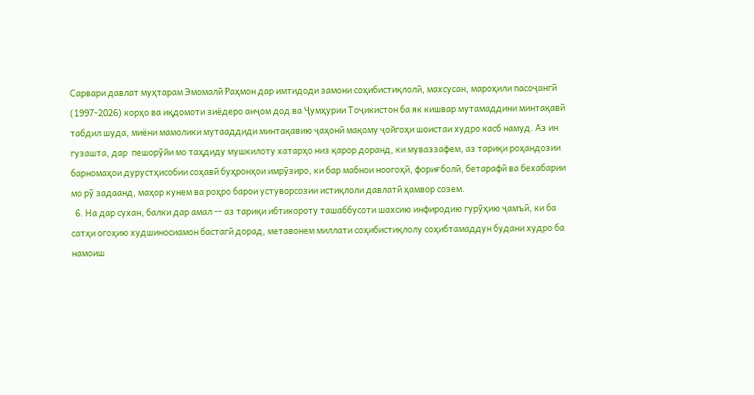Сарвари давлат муҳтарам Эмомалӣ Раҳмон дар имтидоди замони соҳибистиқлолӣ, махсусан, мароҳили пасоҷангӣ (1997-2026) корҳо ва иқдомоти зиёдеро анҷом дод ва Ҷумҳурии Тоҷикистон ба як кишвар мутамаддини минтақавӣ табдил шуда, миёни мамолики мутааддиди минтақавию ҷаҳонӣ мақому ҷойгоҳи шоистаи худро касб намуд. Аз ин гузашта, дар  пешорӯйи мо таҳдиду мушкилоту хатарҳо низ қарор доранд, ки муваззафем, аз тариқи роҳандозии барномаҳои дурустҳисобии соҳавӣ буҳронҳои имрӯзиро, ки бар мабнои ноогоҳӣ, фориғболӣ, бетарафӣ ва бехабарии мо рӯ задаанд, маҳор кунем ва роҳро барои устуворсозии истиқлоли давлатӣ ҳамвор созем.
  6. На дар сухан, балки дар амал -- аз тариқи ибтикороту ташаббусоти шахсию инфиродию гурӯҳию ҷамъӣ, ки ба сатҳи огоҳию худшиносиамон бастагӣ дорад, метавонем миллати соҳибистиқлолу соҳибтамаддун будани худро ба намоиш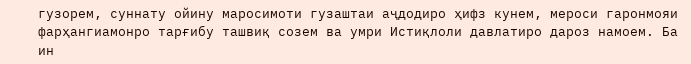гузорем, суннату ойину маросимоти гузаштаи аҷдодиро ҳифз кунем, мероси гаронмояи фарҳангиамонро тарғибу ташвиқ созем ва умри Истиқлоли давлатиро дароз намоем. Ба ин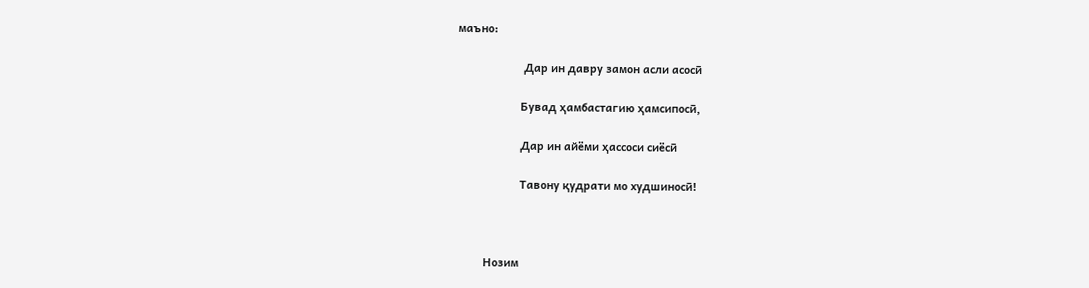маъно:

                      Дар ин давру замон асли асосӣ

                     Бувад ҳамбастагию ҳамсипосӣ,

                     Дар ин айёми ҳассоси сиёсӣ

                     Тавону қудрати мо худшиносӣ!



         Нозим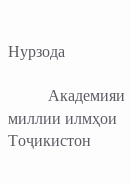Нурзода

          Академияи миллии илмҳои Тоҷикистон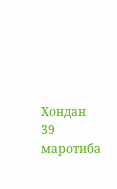Хондан 39 маротиба